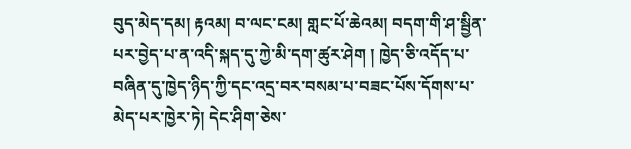བུད་མེད་དམ། རྟའམ། བ་ལང་ངམ། གླང་པོ་ཆེའམ། བདག་གི་ཤ་སྦྱིན་པར་བྱེད་པ་ན་འདི་སྐད་དུ་ཀྱེ་མི་དག་ཚུར་ཤེག ། ཁྱེད་ཅི་འདོད་པ་བཞིན་དུ་ཁྱེད་ཉིད་ཀྱི་དང་འདྲ་བར་བསམ་པ་བཟང་པོས་དོགས་པ་མེད་པར་ཁྱེར་ཏེ། དེང་ཤིག་ཅེས་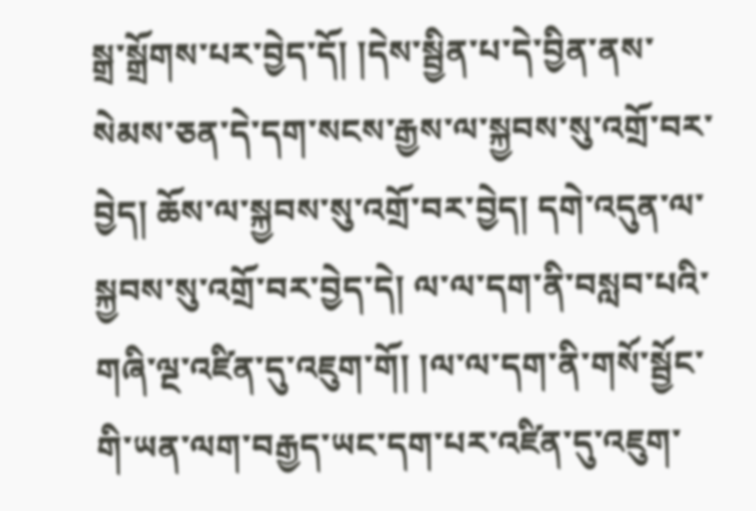སྒྲ་སྒྲོགས་པར་བྱེད་དོ། །དེས་སྦྱིན་པ་དེ་བྱིན་ནས་སེམས་ཅན་དེ་དག་སངས་རྒྱས་ལ་སྐྱབས་སུ་འགྲོ་བར་བྱེད། ཆོས་ལ་སྐྱབས་སུ་འགྲོ་བར་བྱེད། དགེ་འདུན་ལ་སྐྱབས་སུ་འགྲོ་བར་བྱེད་དེ། ལ་ལ་དག་ནི་བསླབ་པའི་གཞི་ལྔ་འཛིན་དུ་འཇུག་གོ། །ལ་ལ་དག་ནི་གསོ་སྦྱོང་གི་ཡན་ལག་བརྒྱད་ཡང་དག་པར་འཛིན་དུ་འཇུག་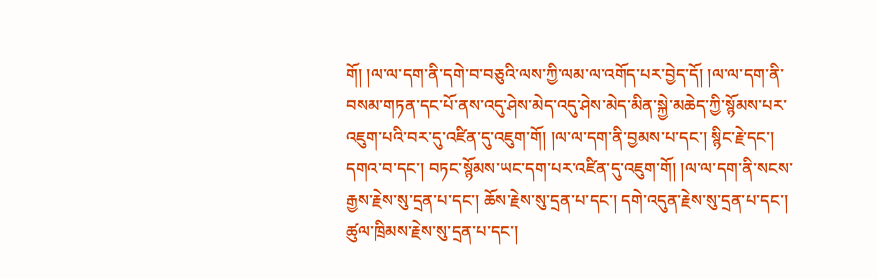གོ། །ལ་ལ་དག་ནི་དགེ་བ་བཅུའི་ལས་ཀྱི་ལམ་ལ་འགོད་པར་བྱེད་དོ། །ལ་ལ་དག་ནི་བསམ་གཏན་དང་པོ་ནས་འདུ་ཤེས་མེད་འདུ་ཤེས་མེད་མིན་སྐྱེ་མཆེད་ཀྱི་སྙོམས་པར་འཇུག་པའི་བར་དུ་འཛིན་དུ་འཇུག་གོ། །ལ་ལ་དག་ནི་བྱམས་པ་དང་། སྙིང་རྗེ་དང་། དགའ་བ་དང་། བཏང་སྙོམས་ཡང་དག་པར་འཛིན་དུ་འཇུག་གོ། །ལ་ལ་དག་ནི་སངས་རྒྱས་རྗེས་སུ་དྲན་པ་དང་། ཆོས་རྗེས་སུ་དྲན་པ་དང་། དགེ་འདུན་རྗེས་སུ་དྲན་པ་དང་། ཚུལ་ཁྲིམས་རྗེས་སུ་དྲན་པ་དང་།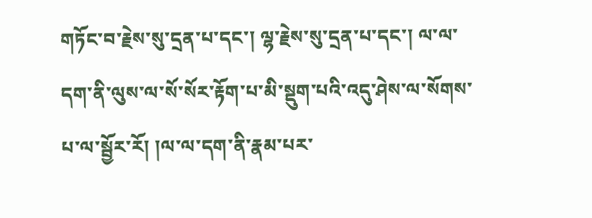གཏོང་བ་རྗེས་སུ་དྲན་པ་དང་། ལྷ་རྗེས་སུ་དྲན་པ་དང་། ལ་ལ་དག་ནི་ལུས་ལ་སོ་སོར་རྟོག་པ་མི་སྡུག་པའི་འདུ་ཤེས་ལ་སོགས་པ་ལ་སྦྱོར་རོ། །ལ་ལ་དག་ནི་རྣམ་པར་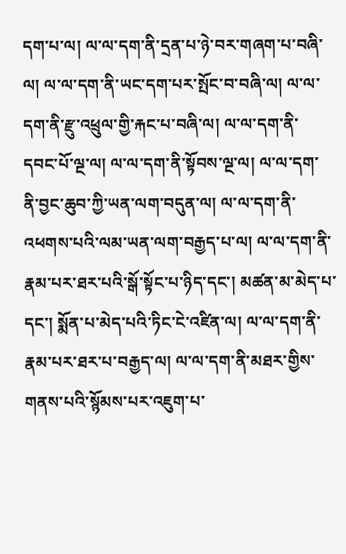དག་པ་ལ། ལ་ལ་དག་ནི་དྲན་པ་ཉེ་བར་གཞག་པ་བཞི་ལ། ལ་ལ་དག་ནི་ཡང་དག་པར་སྤོང་བ་བཞི་ལ། ལ་ལ་དག་ནི་རྫུ་འཕྲུལ་གྱི་རྐང་པ་བཞི་ལ། ལ་ལ་དག་ནི་དབང་པོ་ལྔ་ལ། ལ་ལ་དག་ནི་སྟོབས་ལྔ་ལ། ལ་ལ་དག་ནི་བྱང་ཆུབ་ཀྱི་ཡན་ལག་བདུན་ལ། ལ་ལ་དག་ནི་འཕགས་པའི་ལམ་ཡན་ལག་བརྒྱད་པ་ལ། ལ་ལ་དག་ནི་རྣམ་པར་ཐར་པའི་སྒོ་སྟོང་པ་ཉིད་དང་། མཚན་མ་མེད་པ་དང་། སྨོན་པ་མེད་པའི་ཏིང་ངེ་འཛིན་ལ། ལ་ལ་དག་ནི་རྣམ་པར་ཐར་པ་བརྒྱད་ལ། ལ་ལ་དག་ནི་མཐར་གྱིས་གནས་པའི་སྙོམས་པར་འཇུག་པ་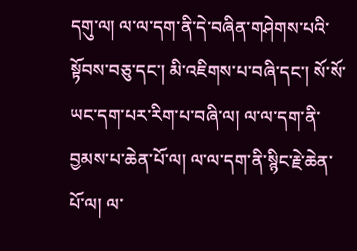དགུ་ལ། ལ་ལ་དག་ནི་དེ་བཞིན་གཤེགས་པའི་སྟོབས་བཅུ་དང་། མི་འཇིགས་པ་བཞི་དང་། སོ་སོ་ཡང་དག་པར་རིག་པ་བཞི་ལ། ལ་ལ་དག་ནི་བྱམས་པ་ཆེན་པོ་ལ། ལ་ལ་དག་ནི་སྙིང་རྗེ་ཆེན་པོ་ལ། ལ་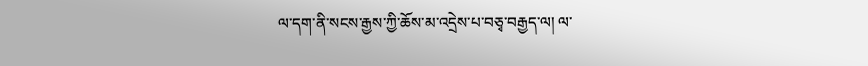ལ་དག་ནི་སངས་རྒྱས་ཀྱི་ཆོས་མ་འདྲེས་པ་བཅྭ་བརྒྱད་ལ། ལ་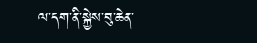ལ་དག་ནི་སྐྱེས་བུ་ཆེན་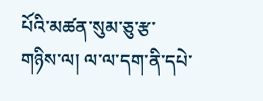པོའི་མཚན་སུམ་ཅུ་རྩ་གཉིས་ལ། ལ་ལ་དག་ནི་དཔེ་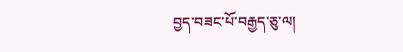བྱད་བཟང་པོ་བརྒྱད་ཅུ་ལ།